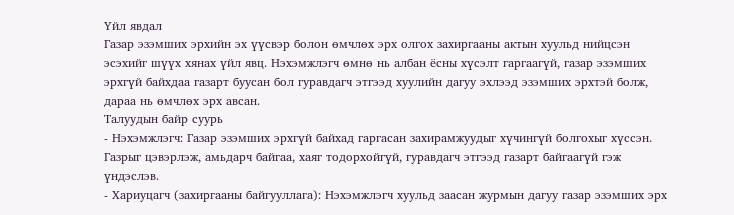Үйл явдал
Газар эзэмших эрхийн эх үүсвэр болон өмчлөх эрх олгох захиргааны актын хуульд нийцсэн эсэхийг шүүх хянах үйл явц. Нэхэмжлэгч өмнө нь албан ёсны хүсэлт гаргаагүй, газар эзэмших эрхгүй байхдаа газарт буусан бол гуравдагч этгээд хуулийн дагуу эхлээд эзэмших эрхтэй болж, дараа нь өмчлөх эрх авсан.
Талуудын байр суурь
- Нэхэмжлэгч: Газар эзэмших эрхгүй байхад гаргасан захирамжуудыг хүчингүй болгохыг хүссэн. Газрыг цэвэрлэж, амьдарч байгаа, хаяг тодорхойгүй, гуравдагч этгээд газарт байгаагүй гэж үндэслэв.
- Хариуцагч (захиргааны байгууллага): Нэхэмжлэгч хуульд заасан журмын дагуу газар эзэмших эрх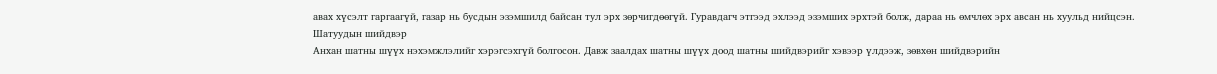авах хүсэлт гаргаагүй, газар нь бусдын эзэмшилд байсан тул эрх зөрчигдөөгүй. Гуравдагч этгээд эхлээд эзэмших эрхтэй болж, дараа нь өмчлөх эрх авсан нь хуульд нийцсэн.
Шатуудын шийдвэр
Анхан шатны шүүх нэхэмжлэлийг хэрэгсэхгүй болгосон. Давж заалдах шатны шүүх доод шатны шийдвэрийг хэвээр үлдээж, зөвхөн шийдвэрийн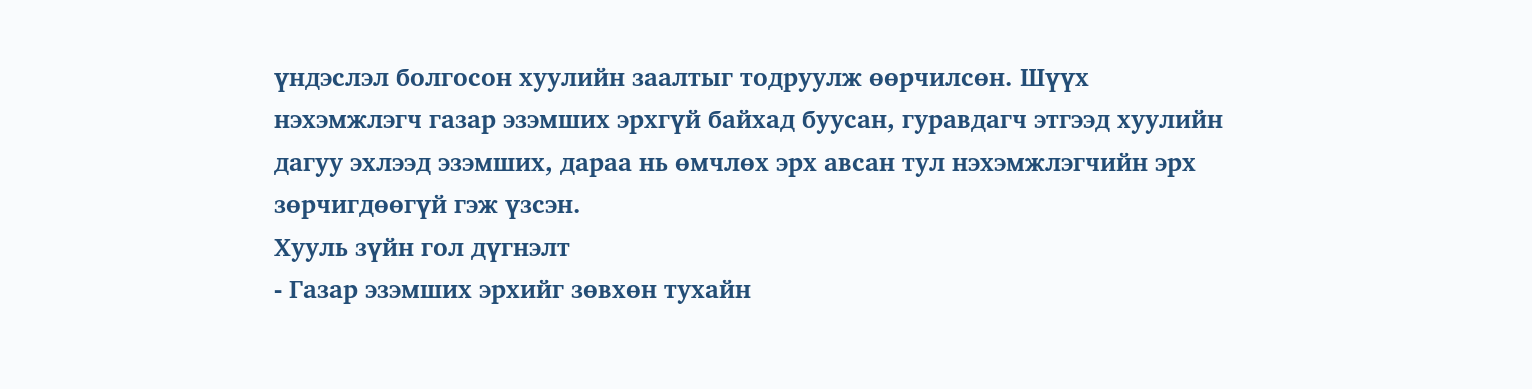үндэслэл болгосон хуулийн заалтыг тодруулж өөрчилсөн. Шүүх нэхэмжлэгч газар эзэмших эрхгүй байхад буусан, гуравдагч этгээд хуулийн дагуу эхлээд эзэмших, дараа нь өмчлөх эрх авсан тул нэхэмжлэгчийн эрх зөрчигдөөгүй гэж үзсэн.
Хууль зүйн гол дүгнэлт
- Газар эзэмших эрхийг зөвхөн тухайн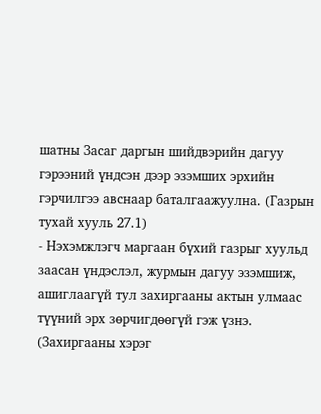шатны Засаг даргын шийдвэрийн дагуу гэрээний үндсэн дээр эзэмших эрхийн гэрчилгээ авснаар баталгаажуулна. (Газрын тухай хууль 27.1)
- Нэхэмжлэгч маргаан бүхий газрыг хуульд заасан үндэслэл, журмын дагуу эзэмшиж, ашиглаагүй тул захиргааны актын улмаас түүний эрх зөрчигдөөгүй гэж үзнэ. (Захиргааны хэрэг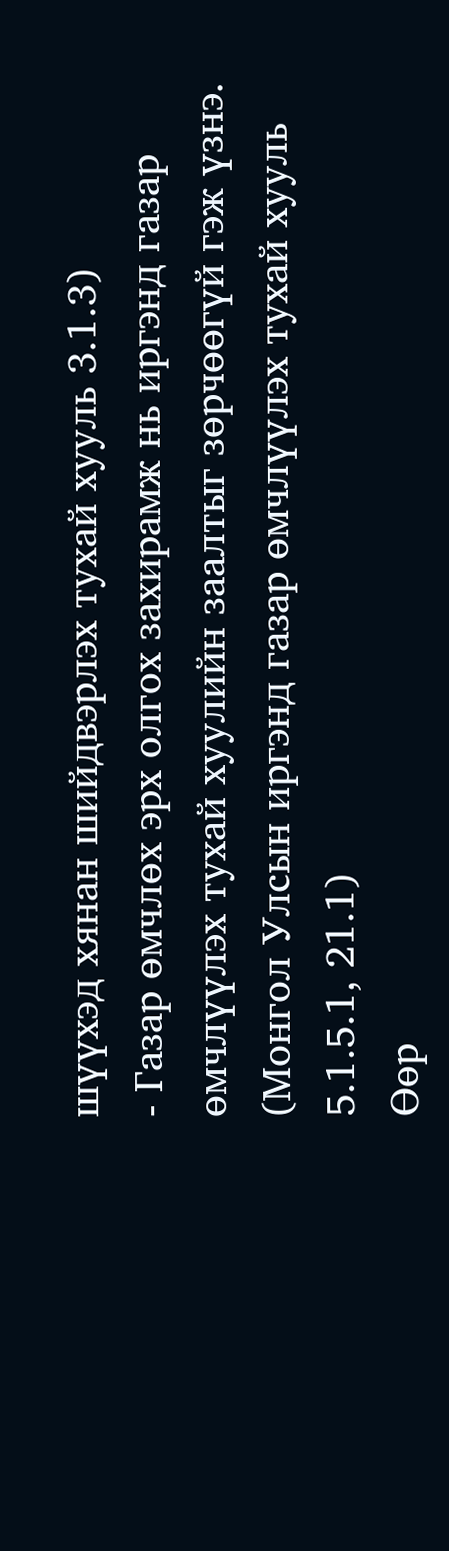шүүхэд хянан шийдвэрлэх тухай хууль 3.1.3)
- Газар өмчлөх эрх олгох захирамж нь иргэнд газар өмчлүүлэх тухай хуулийн заалтыг зөрчөөгүй гэж үзнэ. (Монгол Улсын иргэнд газар өмчлүүлэх тухай хууль 5.1.5.1, 21.1)
Өөр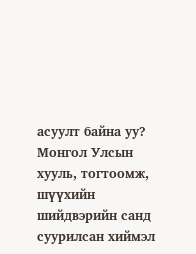асуулт байна уу?
Монгол Улсын хууль, тогтоомж, шүүхийн шийдвэрийн санд суурилсан хиймэл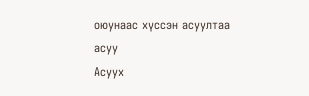оюунаас хүссэн асуултаа асуу
Асуух